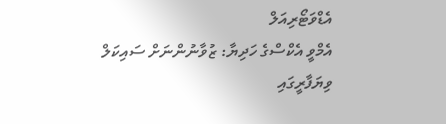އެޑްވަޓޯރިއަލް
އެމްވީ އެކްސްގެ ހަދިޔާ: ޒުވާނުންނަށް ސައިކަލް
ވިޔަފާރީގައި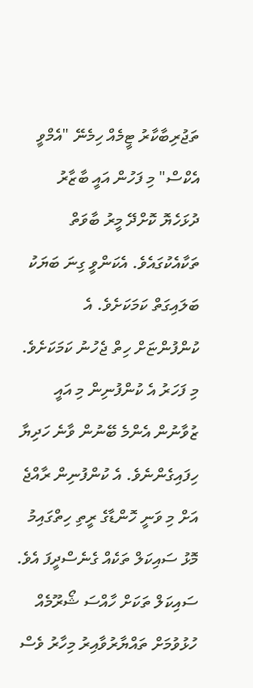ތަޖުރިބާކާރު ޓީމެއް ހިމެނޭ "އެމްވީ އެކްސް" މި ފަހުން އައީ ބާޒާރު ދުޅަހެޔޮ ކޮށްދޭ މީރު ބާވަތް ތަކާއެކުގައެވެ. އެކަންވީ ގިނަ ބަޔަކު ބަލައިގަތް ކަމަކަށެވެ. އެ ކުންފުންޏަށް ހިތް ޖެހުނު ކަމަކަށެވެ. މި ފަހަރު އެ ކުންފުނިން މި އައީ ޒުވާނުން އެންމެ ބޭނުން ވާނެ ހަދިޔާ ހިފައިގެންނެވެ. އެ ކުންފުނިން ރާއްޖެ އަށް މި ވަނީ ހޮންޑާގެ ރީތި ހިތްގައިމު މޮޅު ސައިކަލް ތަކެއް ގެނެސްދީފަ އެވެ. ސައިކަލް ތަކަށް ހާއްސަ ޝޯރޫމެއް ހުޅުވުމަށް ތައްޔާރުވާއިރު މިހާރު ވެސް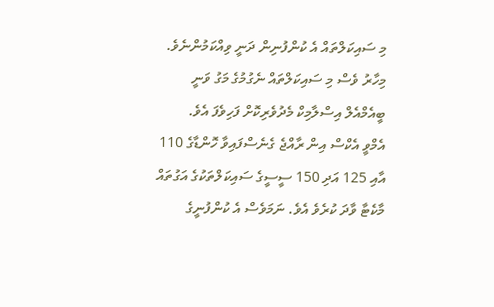މި ސައިކަލްތައް އެ ކުންފުނިން ދަނީ ވިއްކަމުންނެވެ. މިހާރު ވެސް މި ސައިކަލްތައް ނެގުމުގެ މަގު ވަނީ ބީއެމްއެލް އިސްލާމިކް މެދުވެރިކޮށް ފަހިވެފަ އެވެ.
އެމްވީ އެކްސް އިން ރާއްޖެ ގެނެސްފައިވާ ހޮންޑާގެ 110 އާއި 125 އަދި 150 ސީސީގެ ސައިކަލްތަކުގެ އަގުތައް މާކެޓާ ވާދަ ކުރެވެ އެވެ. ނަމަވެސް އެ ކުންފުނީގެ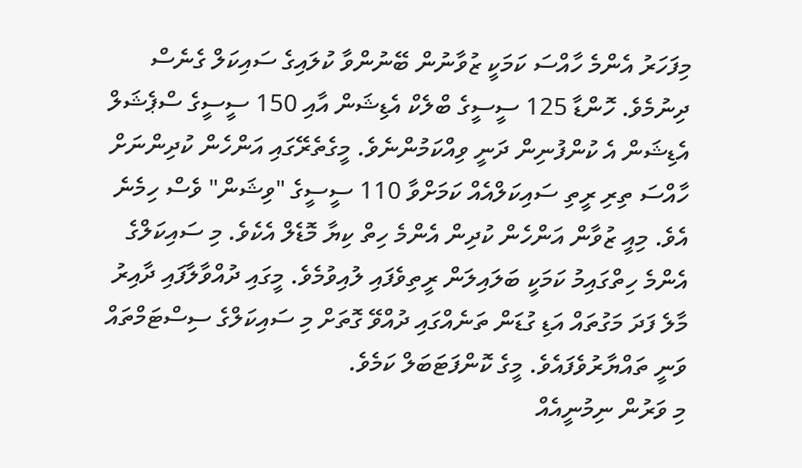މިފަހަރު އެންމެ ހާއްސަ ކަމަކީ ޒުވާނުން ބޭނުންވާ ކުލައިގެ ސައިކަލް ގެނެސް ދިނުމެވެ. ހޮންޑާ 125 ސީސީގެ ބްލެކް އެޑިޝަން އާއި 150 ސީސީގެ ސްޕެޝަލް އެޑިޝަން އެ ކުންފުނިން ދަނީ ވިއްކަމުންނެވެ. މީގެތެރޭގައި އަންހެން ކުދިންނަށް ހާއްސަ ތިރި ރީތި ސައިކަލްއެއް ކަމަށްވާ 110 ސީސީގެ "ވިޝަން" ވެސް ހިމެނެ އެވެ. މިއީ ޒުވާން އަންހެން ކުދިން އެންމެ ހިތް ކިޔާ މޮޑެލް އެކެވެ. މި ސައިކަލްގެ އެންމެ ހިތްގައިމު ކަމަކީ ބަލައިލަން ރީތިވެފައި ލުއިވުމެވެ. މީގައި ދުއްވާލާފައި ދާއިރު މާލެ ފަދަ މަގުތައް އަޑި ގުޑަން ތަނެއްގައި ދުއްވޭ ގޮތަށް މި ސައިކަލްގެ ސިސްޓަމްތައް
ވަނީ ތައްޔާރުވެފައެވެ. މީގެ ކޮންފަޓަބަލް ކަމެވެ.
މި ވަރުން ނިމުނީއެއް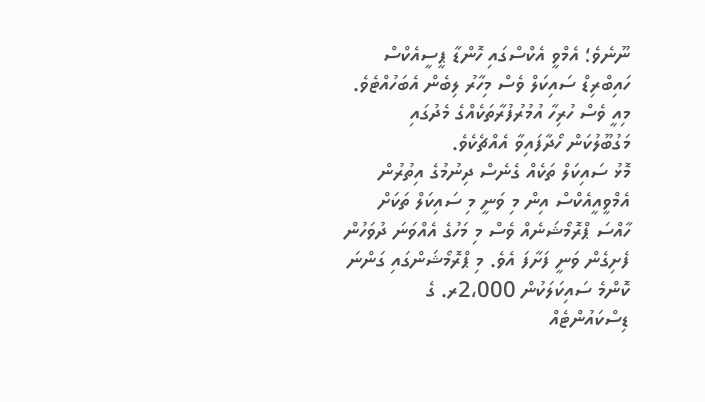ނޫނެވެ؛ އެމްވީ އެކްސްގައި ހޮންޑާ ޕީސީއެކްސް ހައިބްރިޑް ސައިކަލް ވެސް މިހާރު ލިބެން އެބަހުއްޓެވެ. މިއީ ވެސް ހުރިހާ އުމުރުފުރާތަކެއްގެ މެދުގައި މަގުބޫލުކަން ހޯދާފައިވާ އެއްޗެކެވެ.
މޮޅު ސައިކަލް ތަކެއް ގެނެސް ދިނުމުގެ އިތުރުން އެމްވީއީއެކްސް އިން މި ވަނީ މި ސައިކަލް ތަކަށް ހާއްސަ ޕްރޮމޯޝަނެއް ވެސް މި މަހުގެ އެއްވަނަ ދުވަހުން ފެށިގެން ވަނީ ފަށާފަ އެވެ. މި ޕްރޮމޯޝަންގައި ގަންނަ ކޮންމެ ސައިކަލަކުން 2،000ރ. ގެ ޑިސްކައުންޓެއް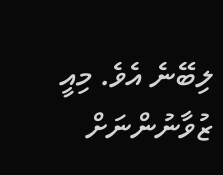ލިބޭނެ އެވެ. މިއީ ޒުވާނުންނަށް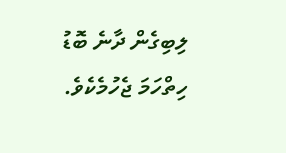ލިބިގެން ދާނެ ބޮޑު ހިތްހަމަ ޖެހުމެކެވެ.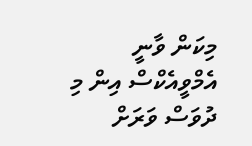މިކަން ވާނީ އެމްވީއެކްސް އިން މި ދުވަސް ވަރަށް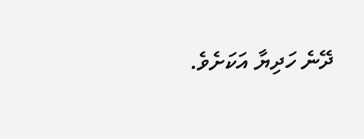ދޭނެ ހަދިޔާ އަކަށެވެ.